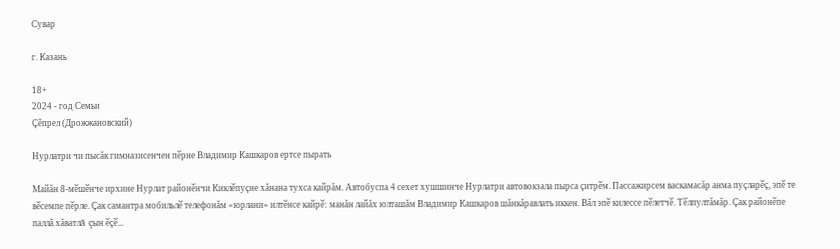Сувар

г. Казань

18+
2024 - год Семьи
Çĕпрел (Дрожжановский)

Нурлатри чи пысăк гимназисенчен пӗрне Владимир Кашкаров ертсе пырать

Майăн 8-мӗшӗнче ирхине Нурлат районӗнчи Киклӗпуçне хăнана тухса кайрăм. Автобуспа 4 сехет хушшинче Нурлатри автовокзала пырса çитрӗм. Пассажирсем васкамасăр анма пуçларӗç, эпӗ те вӗсемпе пӗрле. Çак самантра мобильлӗ телефонăм «юрлани» илтӗнсе кайрӗ: манăн лайăх юлташăм Владимир Кашкаров шăнкăравлать иккен. Вăл эпӗ килессе пӗлетчӗ. Тӗлпултăмăр. Çак районӗпе паллă хăватлă çын ӗçӗ...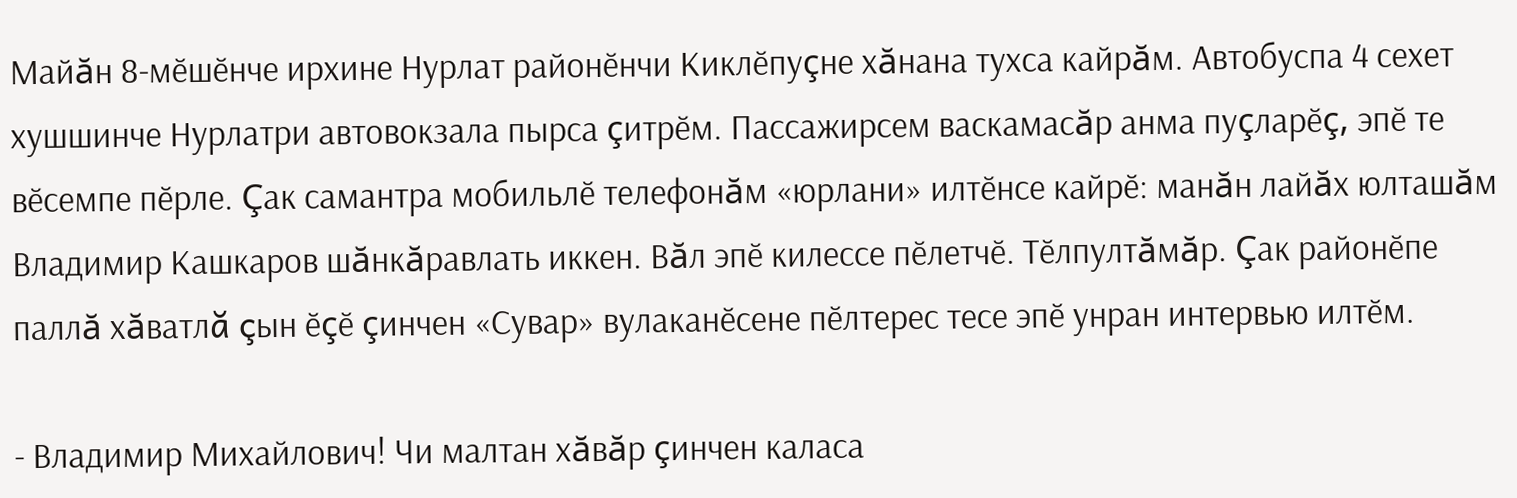Майăн 8-мӗшӗнче ирхине Нурлат районӗнчи Киклӗпуçне хăнана тухса кайрăм. Автобуспа 4 сехет хушшинче Нурлатри автовокзала пырса çитрӗм. Пассажирсем васкамасăр анма пуçларӗç, эпӗ те вӗсемпе пӗрле. Çак самантра мобильлӗ телефонăм «юрлани» илтӗнсе кайрӗ: манăн лайăх юлташăм Владимир Кашкаров шăнкăравлать иккен. Вăл эпӗ килессе пӗлетчӗ. Тӗлпултăмăр. Çак районӗпе паллă хăватлă çын ӗçӗ çинчен «Сувар» вулаканӗсене пӗлтерес тесе эпӗ унран интервью илтӗм.

- Владимир Михайлович! Чи малтан хăвăр çинчен каласа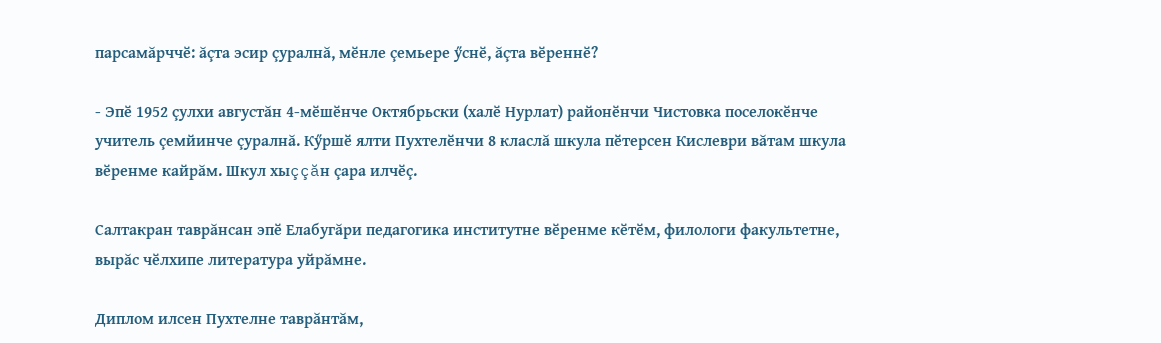парсамăрччӗ: ăçта эсир çуралнă, мӗнле çемьере ӳснӗ, ăçта вӗреннӗ?

- Эпӗ 1952 çулхи августăн 4-мӗшӗнче Октябрьски (халӗ Нурлат) районӗнчи Чистовка поселокӗнче учитель çемйинче çуралнă. Кӳршӗ ялти Пухтелӗнчи 8 класлă шкула пӗтерсен Кислеври вăтам шкула вӗренме кайрăм. Шкул хыççăн çара илчӗç.

Салтакран таврăнсан эпӗ Елабугăри педагогика институтне вӗренме кӗтӗм, филологи факультетне, вырăс чӗлхипе литература уйрăмне.

Диплом илсен Пухтелне таврăнтăм,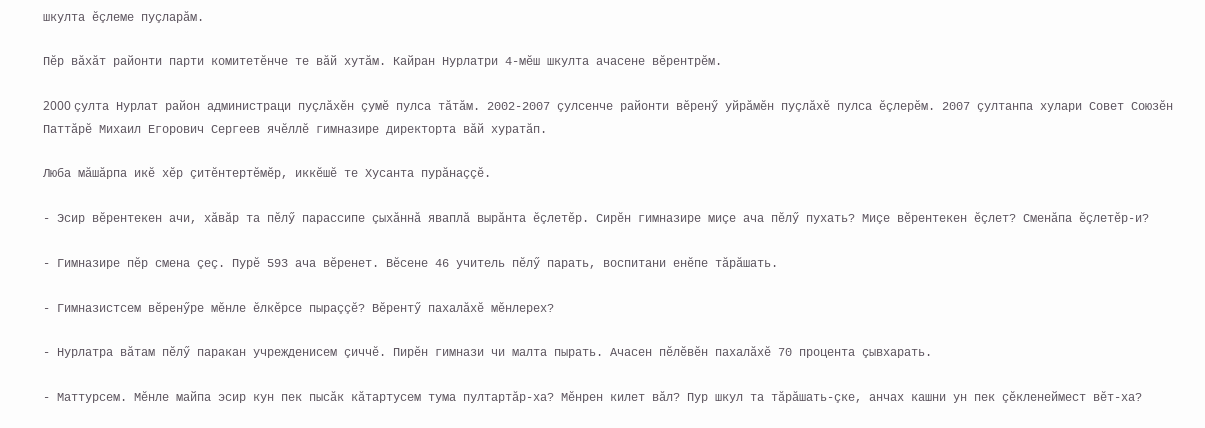шкулта ӗçлеме пуçларăм.

Пӗр вăхăт районти парти комитетӗнче те вăй хутăм. Кайран Нурлатри 4-мӗш шкулта ачасене вӗрентрӗм.

2000 çулта Нурлат район администраци пуçлăхӗн çумӗ пулса тăтăм. 2002-2007 çулсенче районти вӗренӳ уйрăмӗн пуçлăхӗ пулса ӗçлерӗм. 2007 çултанпа хулари Совет Союзӗн Паттăрӗ Михаил Егорович Сергеев ячӗллӗ гимназире директорта вăй хуратăп.

Люба мăшăрпа икӗ хӗр çитӗнтертӗмӗр, иккӗшӗ те Хусанта пурăнаççӗ.

- Эсир вӗрентекен ачи, хăвăр та пӗлӳ парассипе çыхăннă яваплă вырăнта ӗçлетӗр. Сирӗн гимназире миçе ача пӗлӳ пухать? Миçе вӗрентекен ӗçлет? Сменăпа ӗçлетӗр-и?

- Гимназире пӗр смена çеç. Пурӗ 593 ача вӗренет. Вӗсене 46 учитель пӗлӳ парать, воспитани енӗпе тăрăшать.

- Гимназистсем вӗренӳре мӗнле ӗлкӗрсе пыраççӗ? Вӗрентӳ пахалăхӗ мӗнлерех?

- Нурлатра вăтам пӗлӳ паракан учрежденисем çиччӗ. Пирӗн гимнази чи малта пырать. Ачасен пӗлӗвӗн пахалăхӗ 70 процента çывхарать.

- Маттурсем. Мӗнле майпа эсир кун пек пысăк кăтартусем тума пултартăр-ха? Мӗнрен килет вăл? Пур шкул та тăрăшать-çке, анчах кашни ун пек çӗкленеймест вӗт-ха?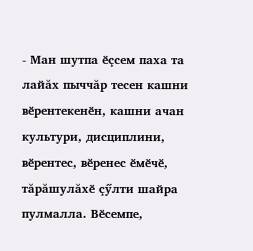- Ман шутпа ӗçсем паха та лайăх пыччăр тесен кашни вӗрентекенӗн, кашни ачан культури, дисциплини, вӗрентес, вӗренес ӗмӗчӗ, тăрăшулăхӗ çӳлти шайра пулмалла. Вӗсемпе,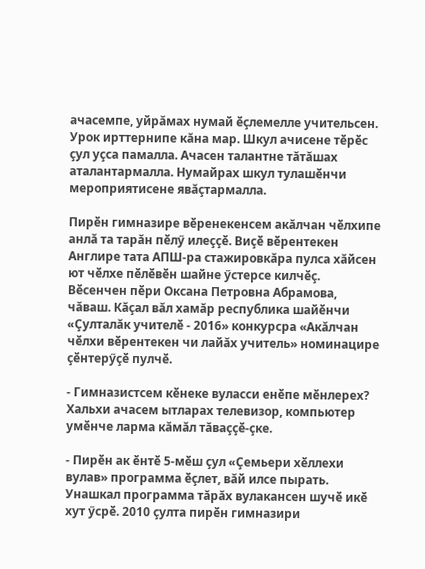ачасемпе, уйрăмах нумай ӗçлемелле учительсен. Урок ирттернипе кăна мар. Шкул ачисене тӗрӗс çул уçса памалла. Ачасен талантне тăтăшах аталантармалла. Нумайрах шкул тулашӗнчи мероприятисене явăçтармалла.

Пирӗн гимназире вӗренекенсем акăлчан чӗлхипе анлă та тарăн пӗлӳ илеççӗ. Виçӗ вӗрентекен Англире тата АПШ-ра стажировкăра пулса хăйсен ют чӗлхе пӗлӗвӗн шайне ӳстерсе килчӗç. Вӗсенчен пӗри Оксана Петровна Абрамова, чăваш. Кăçал вăл хамăр республика шайӗнчи «Çулталăк учителӗ - 2016» конкурсра «Акăлчан чӗлхи вӗрентекен чи лайăх учитель» номинацире çӗнтерӳçӗ пулчӗ.

- Гимназистсем кӗнеке вуласси енӗпе мӗнлерех? Хальхи ачасем ытларах телевизор, компьютер умӗнче ларма кăмăл тăваççӗ-çке.

- Пирӗн ак ӗнтӗ 5-мӗш çул «Çемьери хӗллехи вулав» программа ӗçлет, вăй илсе пырать. Унашкал программа тăрăх вулакансен шучӗ икӗ хут ӳсрӗ. 2010 çулта пирӗн гимназири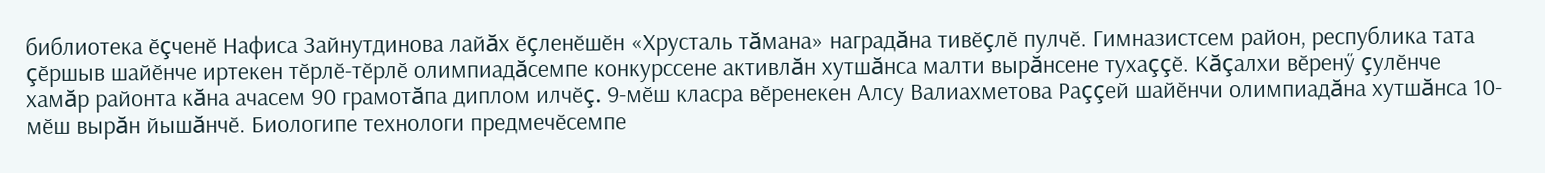библиотека ӗçченӗ Нафиса Зайнутдинова лайăх ӗçленӗшӗн «Хрусталь тăмана» наградăна тивӗçлӗ пулчӗ. Гимназистсем район, республика тата çӗршыв шайӗнче иртекен тӗрлӗ-тӗрлӗ олимпиадăсемпе конкурссене активлăн хутшăнса малти вырăнсене тухаççӗ. Кăçалхи вӗренӳ çулӗнче хамăр районта кăна ачасем 90 грамотăпа диплом илчӗç. 9-мӗш класра вӗренекен Алсу Валиахметова Раççей шайӗнчи олимпиадăна хутшăнса 10-мӗш вырăн йышăнчӗ. Биологипе технологи предмечӗсемпе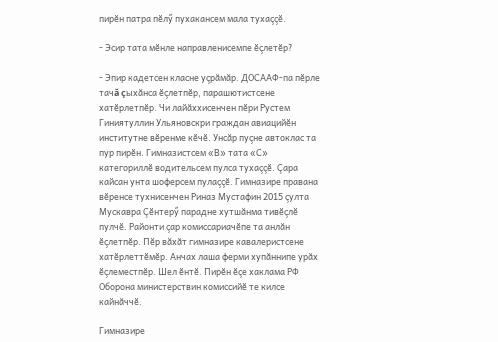пирӗн патра пӗлӳ пухакансем мала тухаççӗ.

- Эсир тата мӗнле направленисемпе ӗçлетӗр?

- Эпир кадетсен класне уçрăмăр. ДОСААФ-па пӗрле тачă çыхăнса ӗçлетпӗр, парашютистсене хатӗрлетпӗр. Чи лайăххисенчен пӗри Рустем Гиниятуллин Ульяновскри граждан авиацийӗн институтне вӗренме кӗчӗ. Унсăр пуçне автоклас та пур пирӗн. Гимназистсем «В» тата «С» категориллӗ водительсем пулса тухаççӗ. Çара кайсан унта шоферсем пулаççӗ. Гимназире правана вӗренсе тухнисенчен Риназ Мустафин 2015 çулта Мускавра Çӗнтерӳ парадне хутшăнма тивӗçлӗ пулчӗ. Районти çар комиссариачӗпе та анлăн ӗçлетпӗр. Пӗр вăхăт гимназире кавалеристсене хатӗрлеттӗмӗр. Анчах лаша ферми хупăннипе урăх ӗçлеместпӗр. Шел ӗнтӗ. Пирӗн ӗçе хаклама РФ Оборона министерствин комиссийӗ те килсе кайнăччӗ.

Гимназире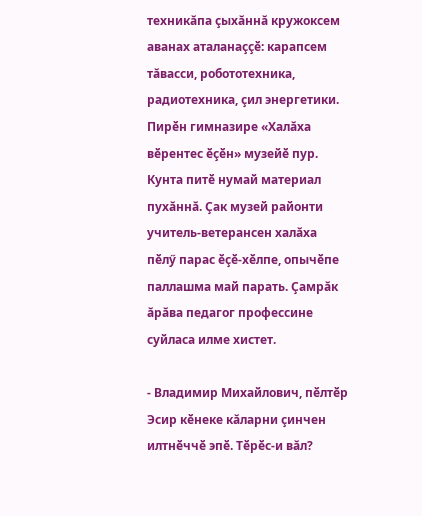техникăпа çыхăннă кружоксем аванах аталанаççӗ: карапсем тăвасси, робототехника, радиотехника, çил энергетики. Пирӗн гимназире «Халăха вӗрентес ӗçӗн» музейӗ пур. Кунта питӗ нумай материал пухăннă. Çак музей районти учитель-ветерансен халăха пӗлӳ парас ӗçӗ-хӗлпе, опычӗпе паллашма май парать. Çамрăк ăрăва педагог профессине суйласа илме хистет.

- Владимир Михайлович, пӗлтӗр Эсир кӗнеке кăларни çинчен илтнӗччӗ эпӗ. Тӗрӗс-и вăл?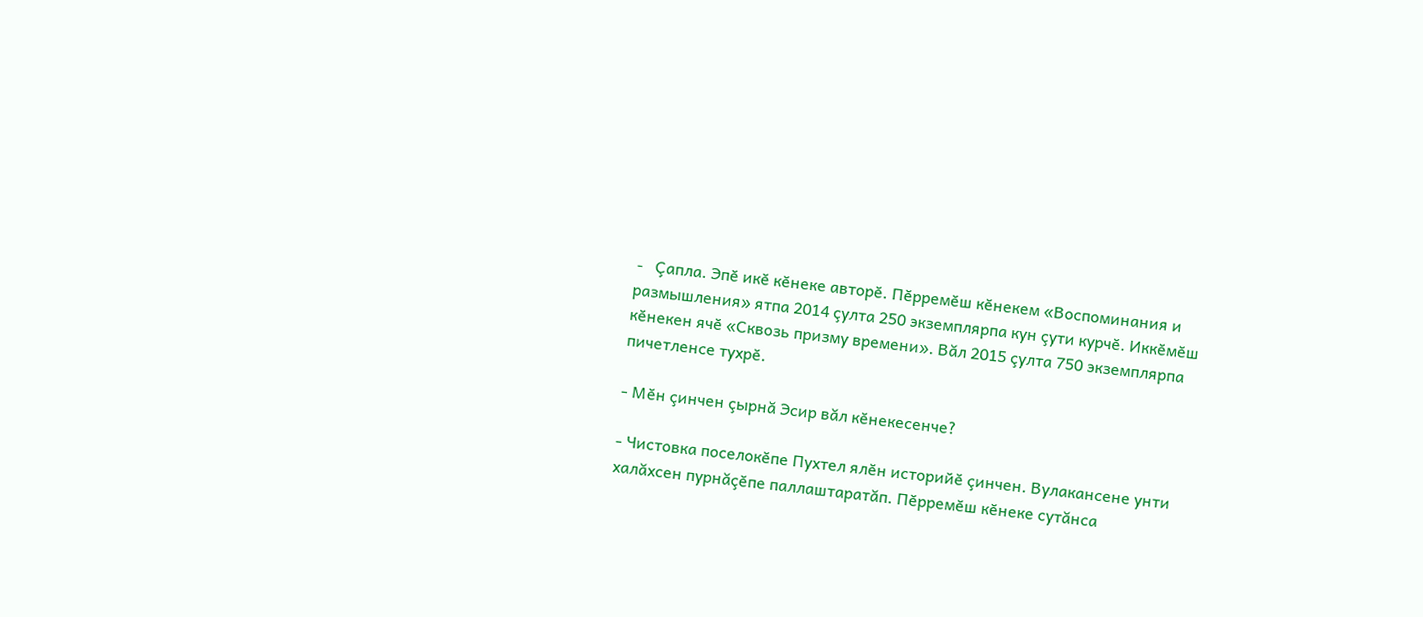- Çапла. Эпӗ икӗ кӗнеке авторӗ. Пӗрремӗш кӗнекем «Воспоминания и размышления» ятпа 2014 çулта 250 экземплярпа кун çути курчӗ. Иккӗмӗш кӗнекен ячӗ «Сквозь призму времени». Вăл 2015 çулта 750 экземплярпа пичетленсе тухрӗ.

- Мӗн çинчен çырнă Эсир вăл кӗнекесенче?

- Чистовка поселокӗпе Пухтел ялӗн историйӗ çинчен. Вулакансене унти халăхсен пурнăçӗпе паллаштаратăп. Пӗрремӗш кӗнеке сутăнса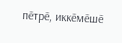пӗтрӗ, иккӗмӗшӗ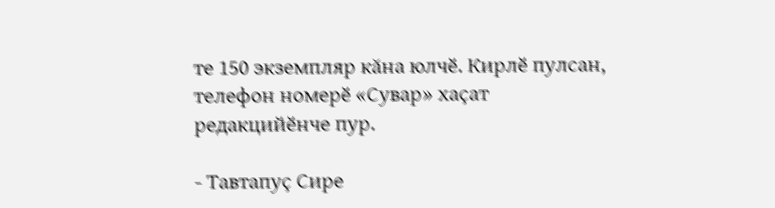те 150 экземпляр кăна юлчӗ. Кирлӗ пулсан, телефон номерӗ «Сувар» хаçат редакцийӗнче пур.

- Тавтапуç Сире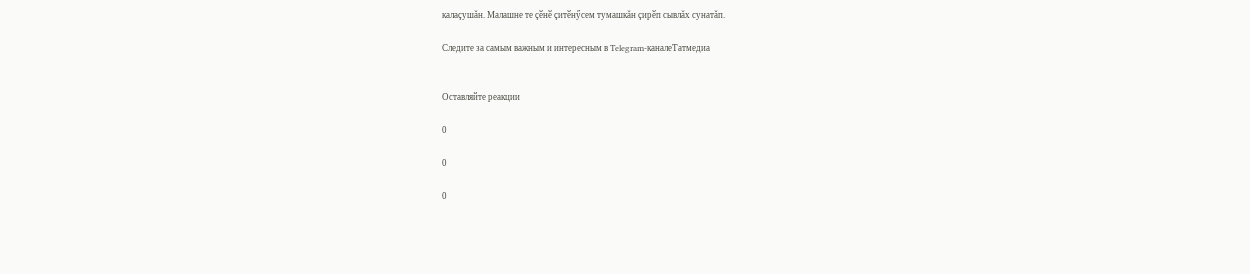калаçушăн. Малашне те çӗнӗ çитӗнӳсем тумашкăн çирӗп сывлăх сунатăп.

Следите за самым важным и интересным в Telegram-каналеТатмедиа


Оставляйте реакции

0

0

0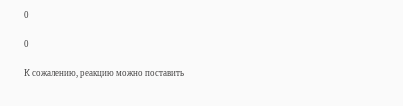0

0

К сожалению, реакцию можно поставить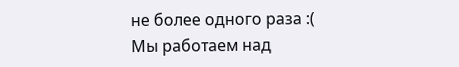не более одного раза :(
Мы работаем над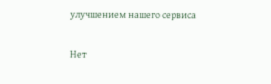улучшением нашего сервиса

Нет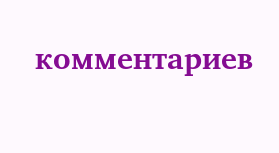комментариев